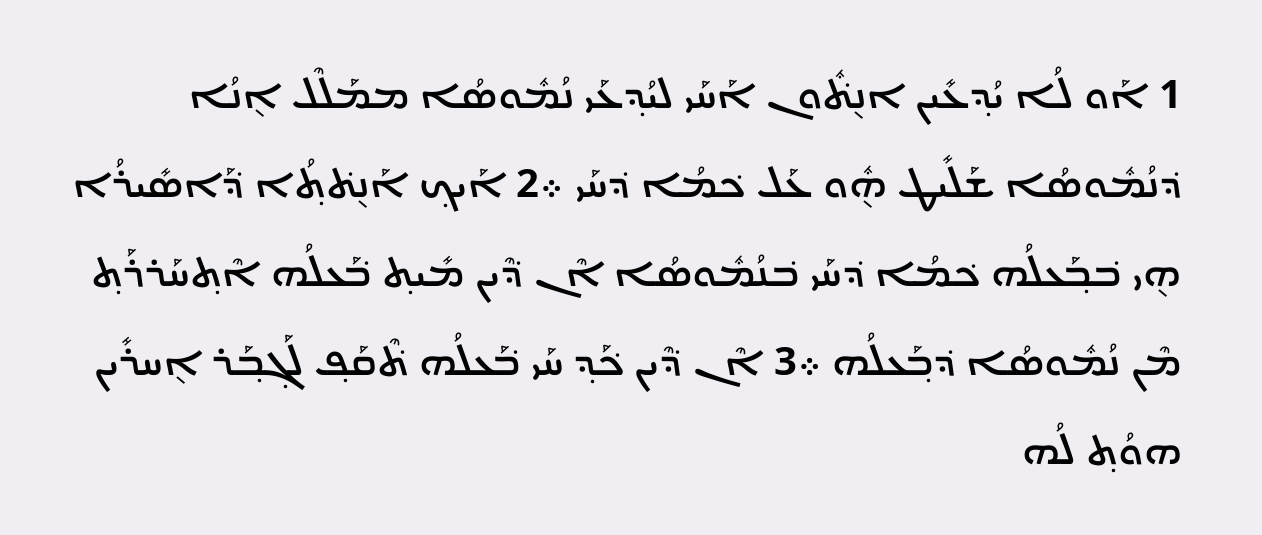1 ܐܰܘ ܠܳܐ ܝܳܕ݂ܥܺܝܢ ܐܢ݈ܬ݁ܽܘܢ ܐܰܚܰܝ ܠܝܳܕ݂ܥܰܝ ܢܳܡܽܘܣܳܐ ܡܡܰܠܶܠ ܐ݈ܢܳܐ ܕ݁ܢܳܡܽܘܣܳܐ ܫܰܠܺܝܛ ܗ݈ܽܘ ܥܰܠ ܟ݁ܡܳܐ ܕ݁ܚܰܝ ܀2 ܐܰܝܟ݂ ܐܰܢ݈ܬ݁ܬ݂ܳܐ ܕ݁ܰܐܣܺܝܪܳܐ ܗ݈ܝ ܒ݁ܒ݂ܰܥܠܳܗ ܟ݁ܡܳܐ ܕ݁ܚܰܝ ܒ݁ܢܳܡܽܘܣܳܐ ܐܶܢ ܕ݁ܶܝܢ ܡܺܝܬ݂ ܒ݁ܰܥܠܳܗ ܐܶܬ݂ܚܰܪܪܰܬ݂ ܡܶܢ ܢܳܡܽܘܣܳܐ ܕ݁ܒ݂ܰܥܠܳܗ ܀3 ܐܶܢ ܕ݁ܶܝܢ ܟ݁ܰܕ݂ ܚܰܝ ܒ݁ܰܥܠܳܗ ܬ݁ܶܩܰܦ݂ ܠܰܓ݂ܒ݂ܰܪ ܐ݈ܚܪܺܝܢ ܗܘܳܬ݂ ܠܳܗ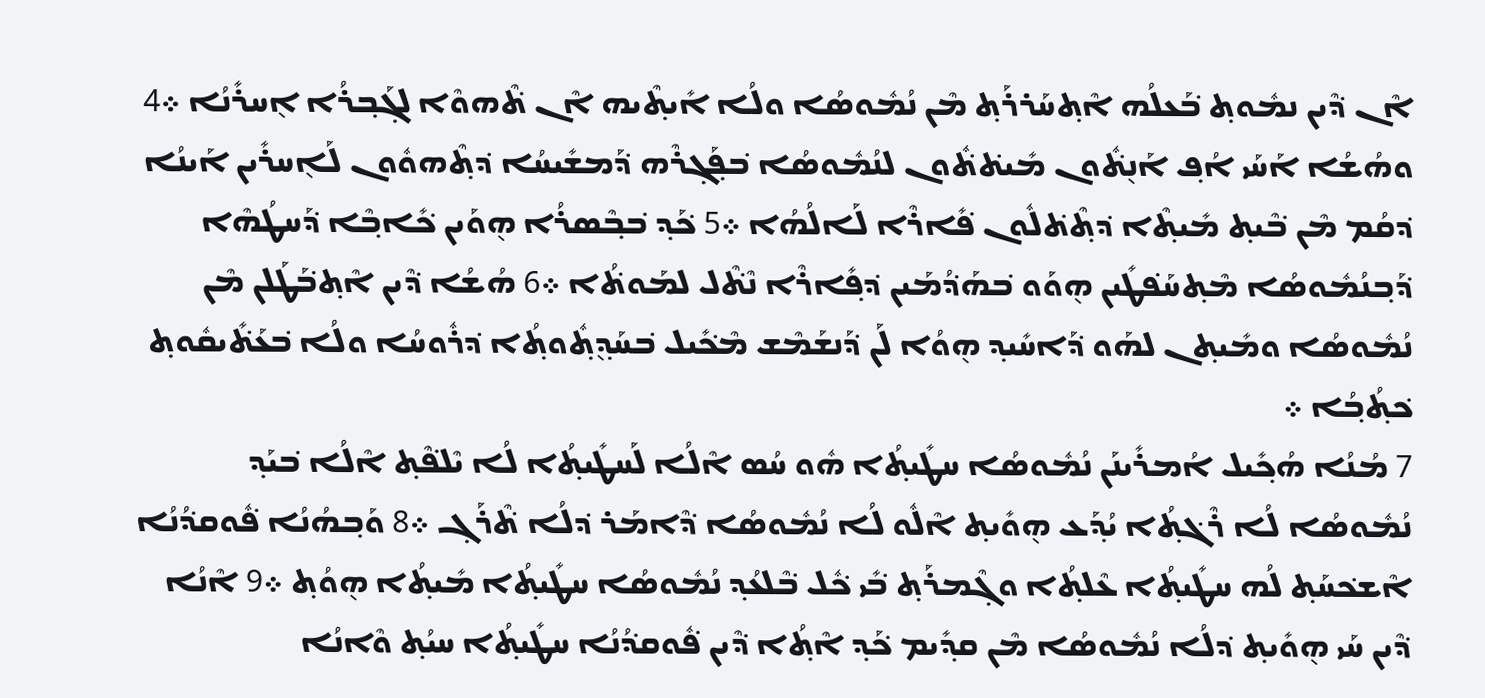ܐܶܢ ܕ݁ܶܝܢ ܢܡܽܘܬ݂ ܒ݁ܰܥܠܳܗ ܐܶܬ݂ܚܰܪܪܰܬ݂ ܡܶܢ ܢܳܡܽܘܣܳܐ ܘܠܳܐ ܐܺܝܬ݂ܶܝܗ ܐܶܢ ܬ݁ܶܗܘܶܐ ܠܓ݂ܰܒ݂ܪܳܐ ܐ݈ܚܪܺܢܳܐ ܀4 ܘܗܳܫܳܐ ܐܰܚܰܝ ܐܳܦ݂ ܐܰܢ݈ܬ݁ܽܘܢ ܡܺܝܬ݁ܬ݁ܽܘܢ ܠܢܳܡܽܘܣܳܐ ܒ݁ܦ݂ܰܓ݂ܪܶܗ ܕ݁ܰܡܫܺܝܚܳܐ ܕ݁ܬ݂ܶܗܘܽܘܢ ܠܰܐ݈ܚܪܺܝܢ ܐܰܝܢܳܐ ܕ݁ܩܳܡ ܡܶܢ ܒ݁ܶܝܬ݂ ܡܺܝܬ݂ܶܐ ܕ݁ܬ݂ܶܬ݁ܠܽܘܢ ܦ݁ܺܐܪܶܐ ܠܰܐܠܳܗܳܐ ܀5 ܟ݁ܰܕ݂ ܒ݁ܒ݂ܶܣܪܳܐ ܗ݈ܘܰܝܢ ܟ݁ܺܐܒ݂ܶܐ ܕ݁ܰܚܛܳܗܶܐ ܕ݁ܰܒ݂ܢܳܡܽܘܣܳܐ ܡܶܬ݂ܚܰܦ݁ܛܺܝܢ ܗ݈ܘܰܘ ܒ݁ܗܰܕ݁ܳܡܰܝܢ ܕ݁ܦ݂ܺܐܪܶܐ ܢܶܬ݁ܶܠ ܠܡܰܘܬ݁ܳܐ ܀6 ܗܳܫܳܐ ܕ݁ܶܝܢ ܐܶܬ݂ܒ݁ܰܛܰܠܢ ܡܶܢ ܢܳܡܽܘܣܳܐ ܘܡܺܝܬ݂ܢ ܠܗܰܘ ܕ݁ܰܐܚܺܝܕ݂ ܗ݈ܘܳܐ ܠܰܢ ܕ݁ܰܢܫܰܡܶܫ ܡܶܟ݁ܺܝܠ ܒ݁ܚܰܕ݂݈ܬ݂ܽܘܬ݂ܳܐ ܕ݁ܪܽܘܚܳܐ ܘܠܳܐ ܒ݁ܥܰܬ݁ܺܝܩܽܘܬ݂ ܟ݁ܬ݂ܳܒ݂ܳܐ ܀
7 ܡܳܢܳܐ ܗܳܟ݂ܺܝܠ ܐܳܡܪܺܝܢܰܢ ܢܳܡܽܘܣܳܐ ܚܛܺܝܬ݂ܳܐ ܗܽܘ ܚܳܣ ܐܶܠܳܐ ܠܰܚܛܺܝܬ݂ܳܐ ܠܳܐ ܝܶܠܦ݁ܶܬ݂ ܐܶܠܳܐ ܒ݁ܝܰܕ݂ ܢܳܡܽܘܣܳܐ ܠܳܐ ܪܶܓ݁ܬ݂ܳܐ ܝܳܕ݂ܰܥ ܗ݈ܘܺܝܬ݂ ܐܶܠܽܘ ܠܳܐ ܢܳܡܽܘܣܳܐ ܕ݁ܶܐܡܰܪ ܕ݁ܠܳܐ ܬ݁ܶܪܰܓ݂ ܀8 ܘܰܒ݂ܗܳܢܳܐ ܦ݁ܽܘܩܕ݁ܳܢܳܐ ܐܶܫܟ݁ܚܰܬ݂ ܠܳܗ ܚܛܺܝܬ݂ܳܐ ܥܶܠܬ݂ܳܐ ܘܓ݂ܶܡܪܰܬ݂ ܒ݁ܺܝ ܟ݁ܽܠ ܒ݁ܶܠܥܳܕ݂ ܢܳܡܽܘܣܳܐ ܚܛܺܝܬ݂ܳܐ ܡܺܝܬ݂ܳܐ ܗ݈ܘܳܬ݂ ܀9 ܐܶܢܳܐ ܕ݁ܶܝܢ ܚܰܝ ܗ݈ܘܺܝܬ݂ ܕ݁ܠܳܐ ܢܳܡܽܘܣܳܐ ܡܶܢ ܩܕ݂ܺܝܡ ܟ݁ܰܕ݂ ܐܶܬ݂ܳܐ ܕ݁ܶܝܢ ܦ݁ܽܘܩܕ݁ܳܢܳܐ ܚܛܺܝܬ݂ܳܐ ܚܝܳܬ݂ ܘܶܐܢܳܐ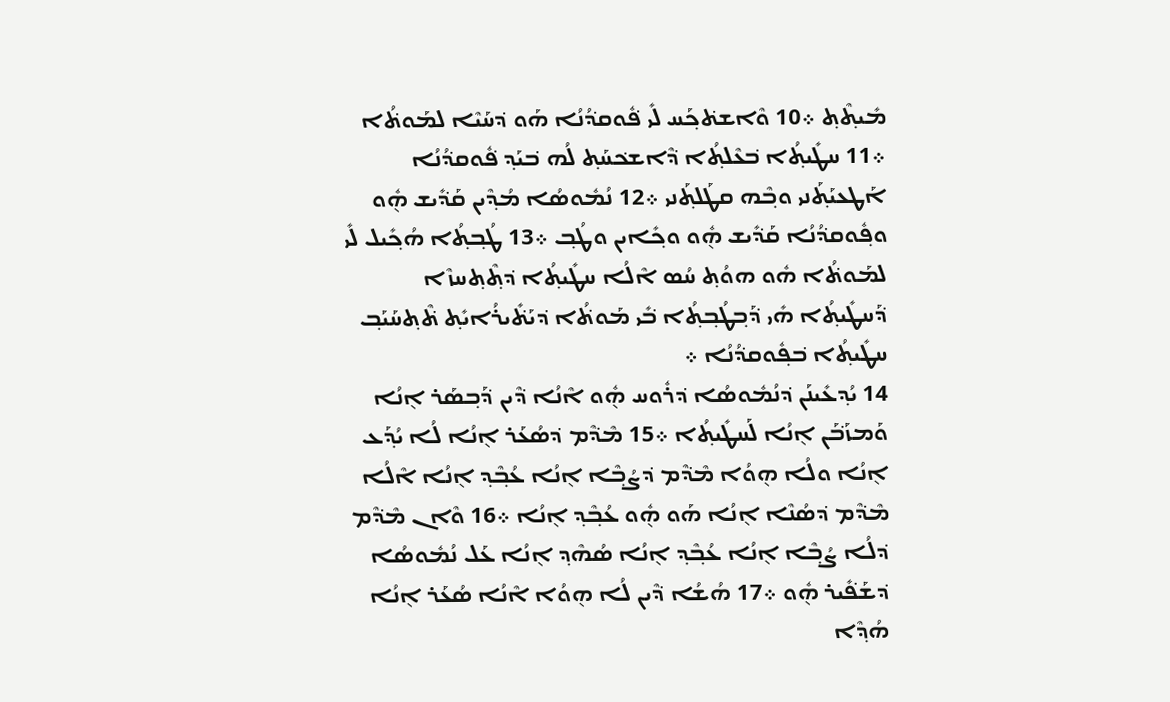ܡܺܝܬ݂ܶܬ݂ ܀10 ܘܶܐܫܬ݁ܟ݂ܰܚ ܠܺܝ ܦ݁ܽܘܩܕ݁ܳܢܳܐ ܗܰܘ ܕ݁ܚܰܝܶܐ ܠܡܰܘܬ݁ܳܐ ܀11 ܚܛܺܝܬ݂ܳܐ ܒ݁ܥܶܠܬ݂ܳܐ ܕ݁ܶܐܫܟ݁ܚܰܬ݂ ܠܳܗ ܒ݁ܝܰܕ݂ ܦ݁ܽܘܩܕ݁ܳܢܳܐ ܐܰܛܥܝܰܬ݂ܰܢܝ ܘܒ݂ܶܗ ܩܛܰܠܬ݂ܰܢܝ ܀12 ܢܳܡܽܘܣܳܐ ܡܳܕ݂ܶܝܢ ܩܰܕ݁ܺܝܫ ܗ݈ܽܘ ܘܦ݂ܽܘܩܕ݁ܳܢܳܐ ܩܰܕ݁ܺܝܫ ܗ݈ܽܘ ܘܟ݂ܺܐܝܢ ܘܛܳܒ݂ ܀13 ܛܳܒ݂ܬ݂ܳܐ ܗܳܟ݂ܺܝܠ ܠܺܝ ܠܡܰܘܬ݁ܳܐ ܗܽܘ ܗܘܳܬ݂ ܚܳܣ ܐܶܠܳܐ ܚܛܺܝܬ݂ܳܐ ܕ݁ܬ݂ܶܬ݂ܚܙܶܐ ܕ݁ܰܚܛܺܝܬ݂ܳܐ ܗܺܝ ܕ݁ܰܒ݂ܛܳܒ݂ܬ݂ܳܐ ܒ݁ܺܝ ܡܰܘܬ݁ܳܐ ܕ݁ܝܰܬ݁ܺܝܪܳܐܝܺܬ݂ ܬ݁ܶܬ݂ܚܰܝܰܒ݂ ܚܛܺܝܬ݂ܳܐ ܒ݁ܦ݂ܽܘܩܕ݁ܳܢܳܐ ܀
14 ܝܳܕ݂ܥܺܝܢܰܢ ܕ݁ܢܳܡܽܘܣܳܐ ܕ݁ܪܽܘܚ ܗ݈ܽܘ ܐܶܢܳܐ ܕ݁ܶܝܢ ܕ݁ܰܒ݂ܣܰܪ ܐ݈ܢܳܐ ܘܰܡܙܰܒ݁ܰܢ ܐ݈ܢܳܐ ܠܰܚܛܺܝܬ݂ܳܐ ܀15 ܡܶܕ݁ܶܡ ܕ݁ܣܳܥܰܪ ܐ݈ܢܳܐ ܠܳܐ ܝܳܕ݂ܰܥ ܐ݈ܢܳܐ ܘܠܳܐ ܗ݈ܘܳܐ ܡܶܕ݁ܶܡ ܕ݁ܨܳܒ݂ܶܐ ܐ݈ܢܳܐ ܥܳܒ݂ܶܕ݂ ܐ݈ܢܳܐ ܐܶܠܳܐ ܡܶܕ݁ܶܡ ܕ݁ܣܳܢܶܐ ܐ݈ܢܳܐ ܗܰܘ ܗ݈ܽܘ ܥܳܒ݂ܶܕ݂ ܐ݈ܢܳܐ ܀16 ܘܶܐܢ ܡܶܕ݁ܶܡ ܕ݁ܠܳܐ ܨܳܒ݂ܶܐ ܐ݈ܢܳܐ ܥܳܒ݂ܶܕ݂ ܐ݈ܢܳܐ ܣܳܗܶܕ݂ ܐ݈ܢܳܐ ܥܰܠ ܢܳܡܽܘܣܳܐ ܕ݁ܫܰܦ݁ܺܝܪ ܗ݈ܽܘ ܀17 ܗܳܫܳܐ ܕ݁ܶܝܢ ܠܳܐ ܗ݈ܘܳܐ ܐܶܢܳܐ ܣܳܥܰܪ ܐ݈ܢܳܐ ܗܳܕ݂ܶܐ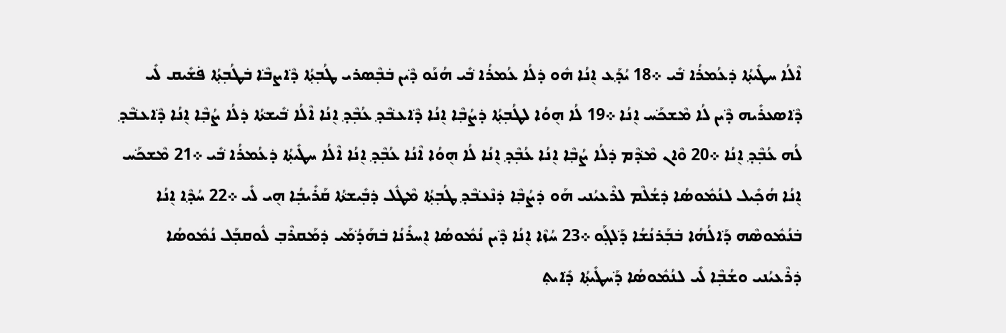ܐܶܠܳܐ ܚܛܺܝܬ݂ܳܐ ܕ݁ܥܳܡܪܳܐ ܒ݁ܺܝ ܀18 ܝܳܕ݂ܰܥ ܐ݈ܢܳܐ ܗܽܘ ܕ݁ܠܳܐ ܥܳܡܪܳܐ ܒ݁ܺܝ ܗܳܢܰܘ ܕ݁ܶܝܢ ܒ݁ܒ݂ܶܣܪܝ ܛܳܒ݂ܬ݂ܳܐ ܕ݁ܶܐܨܒ݁ܶܐ ܒ݁ܛܳܒ݂ܬ݂ܳܐ ܦ݁ܫܺܝܩ ܠܺܝ ܕ݁ܶܐܣܥܪܺܝܗ ܕ݁ܶܝܢ ܠܳܐ ܡܶܫܟ݁ܰܚ ܐ݈ܢܳܐ ܀19 ܠܳܐ ܗ݈ܘܳܐ ܠܛܳܒ݂ܬ݂ܳܐ ܕ݁ܨܳܒ݂ܶܐ ܐ݈ܢܳܐ ܕ݁ܶܐܥܒ݁ܶܕ݂ ܥܳܒ݂ܶܕ݂ ܐ݈ܢܳܐ ܐܶܠܳܐ ܒ݁ܺܝܫܬ݁ܳܐ ܕ݁ܠܳܐ ܨܳܒ݂ܶܐ ܐ݈ܢܳܐ ܕ݁ܶܐܥܒ݁ܶܕ݂ ܠܳܗ ܥܳܒ݂ܶܕ݂ ܐ݈ܢܳܐ ܀20 ܘܶܐܢ ܡܶܕ݁ܶܡ ܕ݁ܠܳܐ ܨܳܒ݂ܶܐ ܐ݈ܢܳܐ ܥܳܒ݂ܶܕ݂ ܐ݈ܢܳܐ ܠܳܐ ܗ݈ܘܳܐ ܐܶܢܳܐ ܥܳܒ݂ܶܕ݂ ܐ݈ܢܳܐ ܐܶܠܳܐ ܚܛܺܝܬ݂ܳܐ ܕ݁ܥܳܡܪܳܐ ܒ݁ܺܝ ܀21 ܡܶܫܟ݁ܰܚ ܐ݈ܢܳܐ ܗܳܟ݂ܺܝܠ ܠܢܳܡܽܘܣܳܐ ܕ݁ܫܳܠܶܡ ܠܪܶܥܝܳܢܝ ܗܰܘ ܕ݁ܨܳܒ݂ܶܐ ܕ݁ܢܶܥܒ݁ܶܕ݂ ܛܳܒ݂ܬ݂ܳܐ ܡܶܛܽܠ ܕ݁ܒ݂ܺܝܫܬ݁ܳܐ ܩܰܪܺܝܒ݂ܳܐ ܗ݈ܝ ܠܺܝ ܀22 ܚܳܕ݂ܶܐ ܐ݈ܢܳܐ ܒ݁ܢܳܡܽܘܣܶܗ ܕ݁ܰܐܠܳܗܳܐ ܒ݁ܒ݂ܰܪܢܳܫܳܐ ܕ݁ܰܠܓ݂ܰܘ ܀23 ܚܳܙܶܐ ܐ݈ܢܳܐ ܕ݁ܶܝܢ ܢܳܡܽܘܣܳܐ ܐ݈ܚܪܺܢܳܐ ܒ݁ܗܰܕ݁ܳܡܰܝ ܕ݁ܡܰܩܪܶܒ݂ ܠܽܘܩܒ݂ܰܠ ܢܳܡܽܘܣܳܐ ܕ݁ܪܶܥܝܳܢܝ ܘܫܳܒ݂ܶܐ ܠܺܝ ܠܢܳܡܽܘܣܳܐ ܕ݁ܰܚܛܺܝܬ݂ܳܐ ܕ݁ܺܐܝܬ݂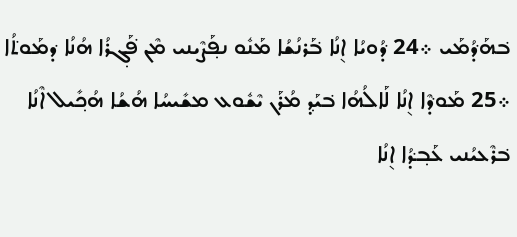ܒ݁ܗܰܕ݁ܳܡܰܝ ܀24 ܕ݁ܳܘܝܳܐ ܐ݈ܢܳܐ ܒ݁ܰܪܢܳܫܳܐ ܡܰܢܽܘ ܢܦ݂ܰܨܶܝܢܝ ܡܶܢ ܦ݁ܰܓ݂ܪܳܐ ܗܳܢܳܐ ܕ݁ܡܰܘܬ݁ܳܐ ܀25 ܡܰܘܕ݁ܶܐ ܐ݈ܢܳܐ ܠܰܐܠܳܗܳܐ ܒ݁ܝܰܕ݂ ܡܳܪܰܢ ܝܶܫܽܘܥ ܡܫܺܝܚܳܐ ܗܳܫܳܐ ܗܳܟ݂ܺܝܠ ܐܶܢܳܐ ܒ݁ܪܶܥܝܳܢܝ ܥܰܒ݂ܕ݁ܳܐ ܐ݈ܢܳܐ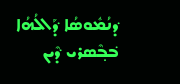ܕ݁ܢܳܡܽܘܣܳܐ ܕ݁ܰܐܠܳܗܳܐ ܒ݁ܒ݂ܶܣܪܝ ܕ݁ܶܝܢ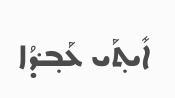ܐܺܝܬ݂ܰܝ ܥܰܒ݂ܕ݁ܳܐ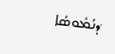ܕ݁ܢܳܡܽܘܣܳܐ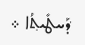ܕ݁ܰܚܛܺܝܬ݂ܳܐ ܀